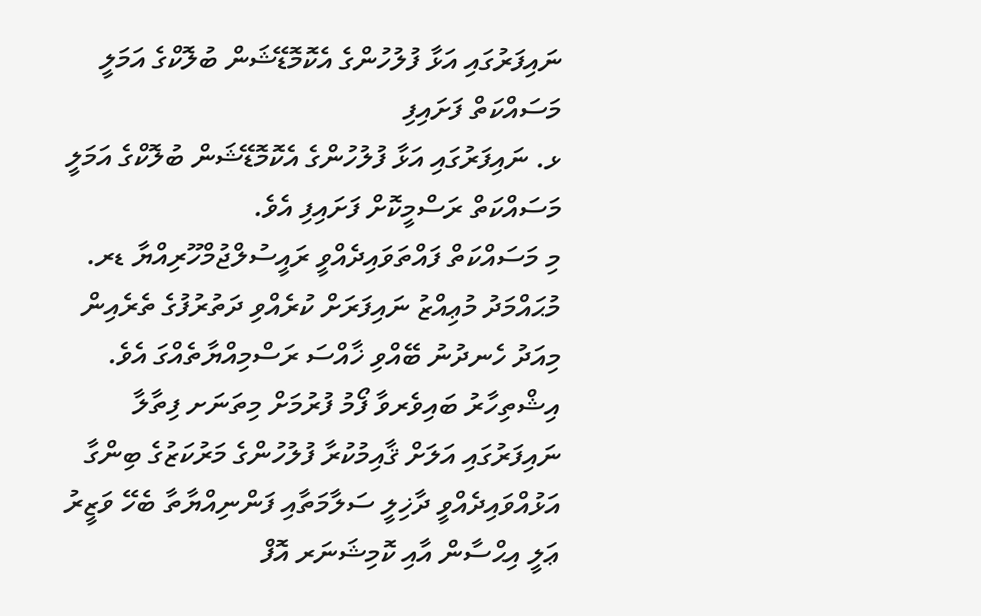ނައިފަރުގައި އަޅާ ފުލުހުންގެ އެކޮމޮޑޭޝަން ބުލޮކްގެ އަމަލީ މަސައްކަތް ފަށައިފި
ޅ. ނައިފަރުގައި އަޅާ ފުލުހުންގެ އެކޮމޮޑޭޝަން ބުލޮކްގެ އަމަލީ މަސައްކަތް ރަސްމީކޮށް ފަށައިފި އެވެ.
މި މަސައްކަތް ފައްތަވައިދެއްވީ ރައީސުލްޖުމްހޫރިއްޔާ ޑރ. މުޙައްމަދު މުޢިއްޒު ނައިފަރަށް ކުރެއްވި ދަތުރުފުގެ ތެރެއިން މިއަދު ހެނދުނު ބޭއްވި ޚާއްސަ ރަސްމިއްޔާތެއްގަ އެވެ.
އިޝްތިހާރު ބައިވެރވާ ފޯމު ފުރުމަށް މިތަނަށ ފިތާލާ
ނައިފަރުގައި އަލަށް ޤާއިމުކުރާ ފުލުހުންގެ މަރުކަޒުގެ ބިންގާ އަޅުއްވައިދެއްވީ ދާޚިލީ ސަލާމަތާއި ފަންނިއްޔާތާ ބެހޭ ވަޒީރު ޢަލީ އިޙްސާން އާއި ކޮމިޝަނަރ އޮފް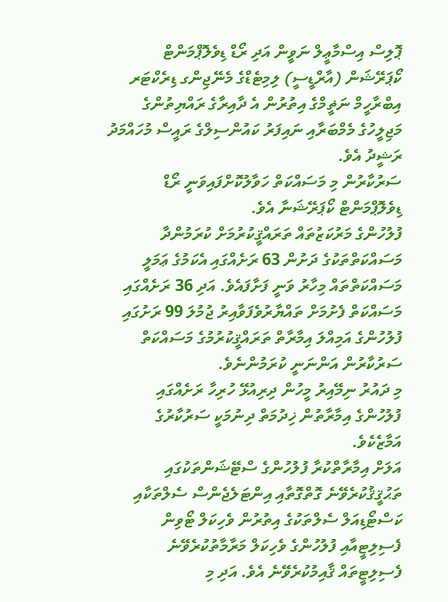ޕޮލިސް އިސްމާޢީލް ނަވީން އަދި ރޯޑް ޑިވެލޮޕްމަންޓް ކޯޕަރޭޝަން (އާރްޑީސީ) ލިމިޓެޑްގެ މެނޭޖިންގ ޑިރެކްޓަރ އިބްރާހީމް ނަޡީމްގެ އިތުރުން އެ ދާއިރާގެ ރައްޔިތުންގެ މަޖިލީހުގެ މެމްބަރާއި ނައިފަރު ކައުންސިލްގެ ރައީސް މުހައްމަދު ރަޝީދު އެވެ.
ސަރުކާރުން މި މަސައްކަތް ހަވާލުކޮށްފައިވަނީ ރޯޑް ޑިވެލޮޕްމަންޓް ކޯޕަރޭޝަނާ އެވެ.
ފުލުހުންގެ މަރުކަޒުތައް ތަރައްޤީކުރުމަށް ކުރަމުންދާ މަސައްކަތްތަކުގެ ދަށުން 63 ރަށެއްގައި އެކަމުގެ ޢަމަލީ މަސައްކަތްތައް މިހާރު ވަނީ ފަށާފައެވެ. އަދި 36 ރަށެއްގައި މަސައްކަތް ފެށުމަށް ތައްޔާރުވެފަވާއިރު ޖުމުލަ 99 ރަށުގައި ފުލުހުންގެ އަމިއްލަ އިމާރާތް ތަރައްޤީކުރުމުގެ މަސައްކަތް ސަރުކާރުން އަންނަނީ ކުރަމުންނެވެ.
މި ދައުރު ނިމޭއިރު މީހުން ދިރިއުޅޭ ހުރިހާ ރަށެއްގައި ފުލުހުންގެ އިމާރާތުން ޚިދުމަތް ދިނުމަކީ ސަރުކާރުގެ އަމާޒެކެވެ.
އަލަށް އިމާރާތްކުރާ ފުލުހުންގެ ސްޓޭޝަންތަކުގައި ތަޙުޤީޤުކުރެވޭނެ ގޮތްގޮތާއި އިންޓަލެޖެންސް ސެލްތަކާއި ކަސްޓޯޑިއަލް ސެލްތަކުގެ އިތުރުން ވެހިކަލް ޓޯވިން ފެސިލިޓީއާއި ފުލުހުންގެ ވެހިކަލް މަރާމާތުކުރެވޭނެ ފެސިލިޓީތައް ޤާއިމުކުރެވޭނެ އެވެ. އަދި މި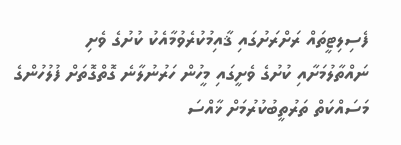ފެސިލިޓީތައް ރަށްރަށުގައި ޤާއިމުކުރެވުމާއެކު ކުށުގެ ވެށި ނައްތާލުމަށާއި ކުށުގެ ވެށީގައި މީހުން ހަރުނުލާނެ ގޮތްގޮތަށް ފުލުހުންގެ މަސައްކަތް ތަރުތީބުކުރުމަށް ޚާއްސަ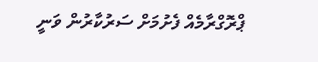ޕްރޮގްރާމެއް ފެށުމަށް ސަރުކާރުން ވަނީ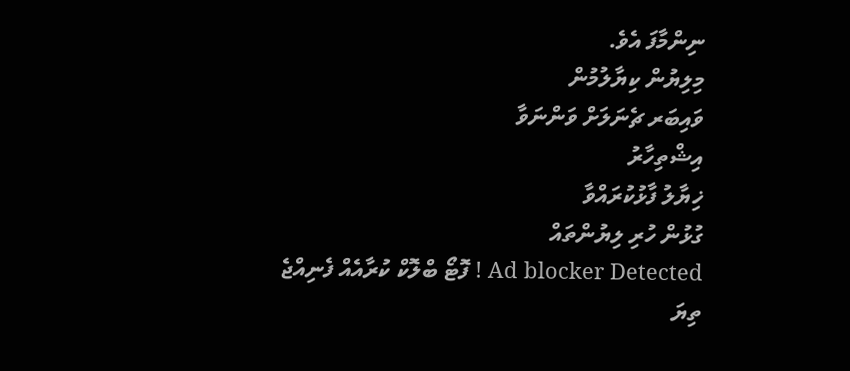ނިންމާފަ އެވެ.
މިލިޔުން ކިޔާލުމުން
ވައިބަރ ޗެނަލަށް ވަންނަވާ
އިޝްތިހާރު
ޚިޔާލު ފާޅުކުރައްވާ
ގުޅުން ހުރި ލިޔުންތައް
Ad blocker Detected ! ފޮޓޯ ބްލޮކް ކުރާއެއް ފެނިއްޖެ
ތިޔަ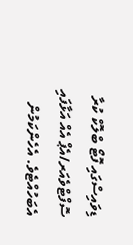ޑިވައިސްގައި ފޮޓޯ ބްލޮކް ކުރާ ސޮފްޓްވެއަރ/އެޕް އެއް އަޅާފައި އެބަހުއްޓެވެ. އެހެންކަމުން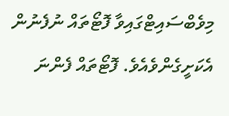މިވެބްސައިޓްގައިވާ ފޮޓޯތައް ނުފެނުން އެކަށީގެންވެއެވެ. ފޮޓޯތައް ފެންނަ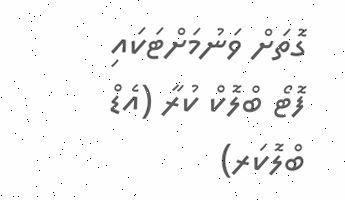ގޮތަށް ވަނުމަށްޓަކައި ފޮޓޯ ބްލޮކް ކުރާ (އެޑް ބްލޮކަރ)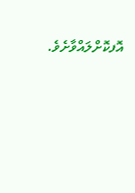އޮފކޮށްލައްވާށެވެ.